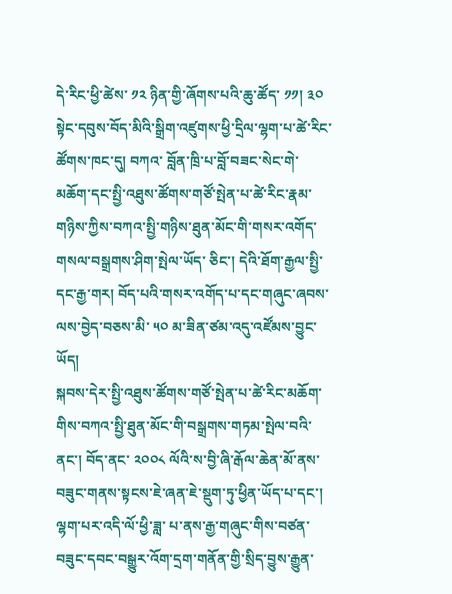དེ་རིང་ཕྱི་ཚེས་ ༡༢ ཉིན་གྱི་ཞོགས་པའི་ཆུ་ཚོད་ ༡༡། ༣༠ སྟེང་དབུས་བོད་མིའི་སྒྲིག་འཛུགས་ཕྱི་དྲིལ་ལྷག་པ་ཚེ་རིང་ཚོགས་ཁང་དུ། བཀའ་ བློན་ཁྲི་པ་བློ་བཟང་སེང་གེ་མཆོག་དང་སྤྱི་འཐུས་ཚོགས་གཙོ་སྤེན་པ་ཚེ་རིང་རྣམ་ གཉིས་ཀྱིས་བཀའ་སྤྱི་གཉིས་ཐུན་མོང་གི་གསར་འགོད་གསལ་བསྒྲགས་ཤིག་སྤེལ་ཡོད་ ཅིང་། དེའི་ཐོག་རྒྱལ་སྤྱི་དང་རྒྱ་གར། བོད་པའི་གསར་འགོད་པ་དང་གཞུང་ཞབས་ལས་བྱེད་བཅས་མི་ ༥༠ མ་ཟིན་ཙམ་འདུ་འཛོམས་བྱུང་ཡོད།
སྐབས་དེར་སྤྱི་འཐུས་ཚོགས་གཙོ་སྤེན་པ་ཚེ་རིང་མཆོག་གིས་བཀའ་སྤྱི་ཐུན་མོང་གི་བསྒྲགས་གཏམ་སྤེལ་བའི་ནང་། བོད་ནང་ ༢༠༠༨ ལོའི་ས་བྱི་ཞི་རྒོལ་ཆེན་མོ་ནས་བཟུང་གནས་སྟངས་ཇེ་ཞན་ཇེ་སྡུག་ཏུ་ཕྱིན་ཡོད་པ་དང་། ལྷག་པར་འདི་ལོ་ཕྱི་ཟླ་ པ་ནས་རྒྱ་གཞུང་གིས་བཙན་བཟུང་དབང་བསྒྱུར་འོག་དྲག་གནོན་གྱི་སྲིད་བྱུས་རྒྱུན་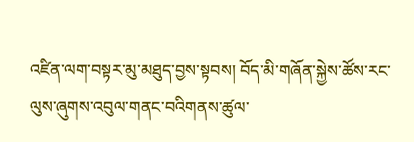འཛིན་ལག་བསྟར་མུ་མཐུད་བྱས་སྟབས། བོད་མི་གཞོན་སྐྱེས་ཚོས་རང་ལུས་ཞུགས་འབུལ་གནང་བའིགནས་ཚུལ་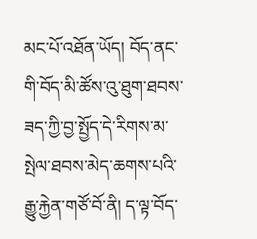མང་པོ་འཐོན་ཡོད། བོད་ནང་གི་བོད་མི་ཚོས་འུ་ཐུག་ཐབས་ཟད་ཀྱི་བྱ་སྤྱོད་དེ་རིགས་མ་སྤེལ་ཐབས་མེད་ཆགས་པའི་རྒྱུ་རྐྱེན་གཙོ་བོ་ནི། ད་ལྟ་བོད་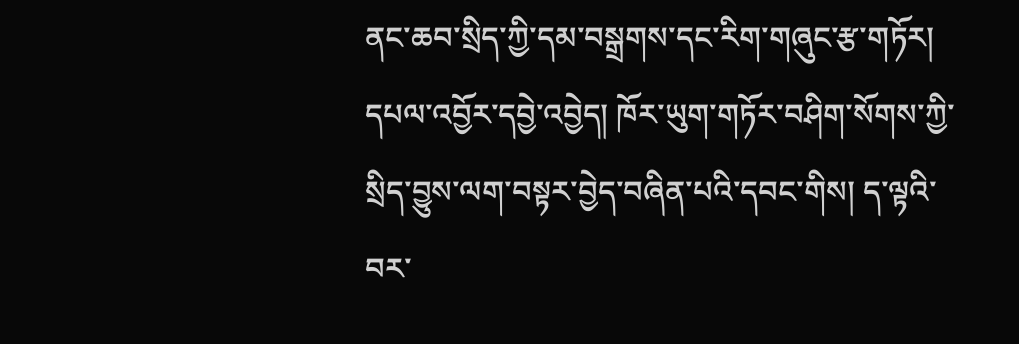ནང་ཆབ་སྲིད་ཀྱི་དམ་བསྒྲགས་དང་རིག་གཞུང་རྩ་གཏོར། དཔལ་འབྱོར་དབྱེ་འབྱེད། ཁོར་ཡུག་གཏོར་བཤིག་སོགས་ཀྱི་སྲིད་བྱུས་ལག་བསྟར་བྱེད་བཞིན་པའི་དབང་གིས། ད་ལྟའི་བར་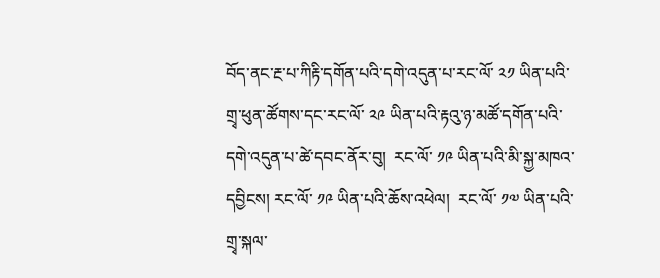བོད་ནང་རྔ་པ་ཀིརྟི་དགོན་པའི་དགེ་འདུན་པ་རང་ལོ་ ༢༡ ཡིན་པའི་གྲྭ་ཕུན་ཚོགས་དང་རང་ལོ་ ༢༩ ཡིན་པའི་རྟའུ་ཉ་མཚོ་དགོན་པའི་དགེ་འདུན་པ་ཚེ་དབང་ནོར་བུ།  རང་ལོ་ ༡༩ ཡིན་པའི་མི་སྐྱ་མཁའ་དབྱིངས། རང་ལོ་ ༡༩ ཡིན་པའི་ཆོས་འཕེལ།  རང་ལོ་ ༡༧ ཡིན་པའི་གྲྭ་སྐལ་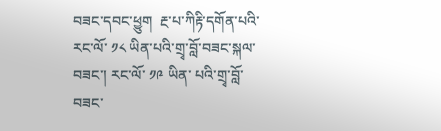བཟང་དབང་ཕྱུག  རྔ་པ་ཀིརྟི་དགོན་པའི་རང་ལོ་ ༡༨ ཡིན་པའི་གྲྭ་བློ་བཟང་སྐལ་བཟང་། རང་ལོ་ ༡༩ ཡིན་ པའི་གྲྭ་བློ་བཟང་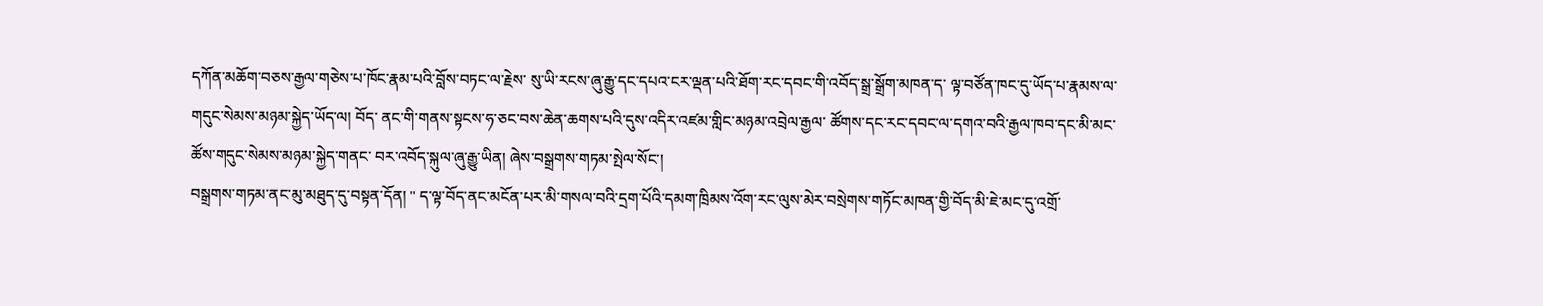དཀོན་མཆོག་བཅས་རྒྱལ་གཅེས་པ་ཁོང་རྣམ་པའི་བློས་བཏང་ལ་རྗེས་ སུ་ཡི་རངས་ཞུ་རྒྱུ་དང་དཔའ་ངར་ལྡན་པའི་ཐོག་རང་དབང་གི་འབོད་སྒྲ་སྒྲོག་མཁན་ད་ ལྟ་བཙོན་ཁང་དུ་ཡོད་པ་རྣམས་ལ་གདུང་སེམས་མཉམ་སྐྱེད་ཡོད་ལ། བོད་ ནང་གི་གནས་སྟངས་ཧ་ཅང་བས་ཆེན་ཆགས་པའི་དུས་འདིར་འཛམ་གླིང་མཉམ་འབྲེལ་རྒྱལ་ ཚོགས་དང་རང་དབང་ལ་དགའ་བའི་རྒྱལ་ཁབ་དང་མི་མང་ཚོས་གདུང་སེམས་མཉམ་སྐྱེད་གནང་ བར་འབོད་སྐུལ་ཞུ་རྒྱུ་ཡིན། ཞེས་བསྒྲགས་གཏམ་སྤེལ་སོང་།
བསྒྲགས་གཏམ་ནང་མུ་མཐུད་དུ་བསྟན་དོན། " ད་ལྟ་བོད་ནང་མངོན་པར་མི་གསལ་བའི་དྲག་པོའི་དམག་ཁྲིམས་འོག་རང་ལུས་མེར་བསྲེགས་གཏོང་མཁན་གྱི་བོད་མི་ཇེ་མང་དུ་འགྲོ་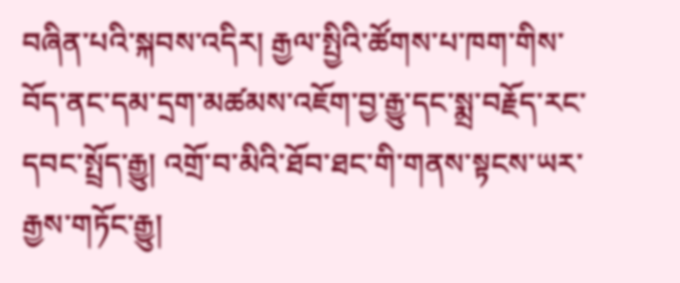བཞིན་པའི་སྐབས་འདིར། རྒྱལ་སྤྱིའི་ཚོགས་པ་ཁག་གིས་བོད་ནང་དམ་དྲག་མཚམས་འཇོག་བྱ་རྒྱུ་དང་སྨྲ་བརྗོད་རང་དབང་སྤྲོད་རྒྱུ། འགྲོ་བ་མིའི་ཐོབ་ཐང་གི་གནས་སྟངས་ཡར་རྒྱས་གཏོང་རྒྱུ།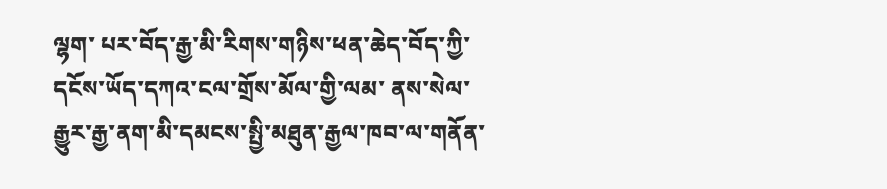ལྷག་ པར་བོད་རྒྱ་མི་རིགས་གཉིས་ཕན་ཆེད་བོད་ཀྱི་དངོས་ཡོད་དཀའ་ངལ་གྲོས་མོལ་གྱི་ལམ་ ནས་སེལ་རྒྱུར་རྒྱ་ནག་མི་དམངས་སྤྱི་མཐུན་རྒྱལ་ཁབ་ལ་གནོན་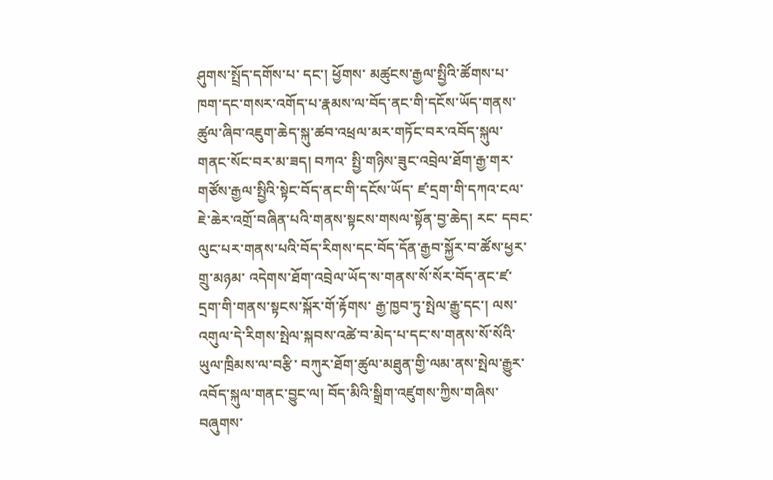ཤུགས་སྤྲོད་དགོས་པ་ དང་། ཕྱོགས་ མཚུངས་རྒྱལ་སྤྱིའི་ཚོགས་པ་ཁག་དང་གསར་འགོད་པ་རྣམས་ལ་བོད་ནང་གི་དངོས་ཡོད་གནས་ ཚུལ་ཞིབ་འཇུག་ཆེད་སྐུ་ཚབ་འཕྲལ་མར་གཏོང་བར་འབོད་སྐུལ་གནང་སོང་བར་མ་ཟད། བཀའ་ སྤྱི་གཉིས་ཟུང་འབྲེལ་ཐོག་རྒྱ་གར་གཙོས་རྒྱལ་སྤྱིའི་སྟེང་བོད་ནང་གི་དངོས་ཡོད་ ཛ་དྲག་གི་དཀའ་ངལ་ཇེ་ཆེར་འགྲོ་བཞིན་པའི་གནས་སྟངས་གསལ་སྟོན་བྱ་ཆེད། རང་ དབང་ལུང་པར་གནས་པའི་བོད་རིགས་དང་བོད་དོན་རྒྱབ་སྐྱོར་བ་ཚོས་ཕྱར་གྲུ་མཉམ་ འདེགས་ཐོག་འབྲེལ་ཡོད་ས་གནས་སོ་སོར་བོད་ནང་ཛ་དྲག་གི་གནས་སྟངས་སྐོར་གོ་རྟོགས་ རྒྱ་ཁྱབ་ཏུ་སྤེལ་རྒྱུ་དང་། ལས་ འགུལ་དེ་རིགས་སྤེལ་སྐབས་འཚེ་བ་མེད་པ་དང་ས་གནས་སོ་སོའི་ཡུལ་ཁྲིམས་ལ་བརྩི་ བཀུར་ཐོག་ཚུལ་མཐུན་གྱི་ལམ་ནས་སྤེལ་རྒྱུར་འབོད་སྐུལ་གནང་བྱུང་ལ། བོད་མིའི་སྒྲིག་འཛུགས་ཀྱིས་གཞིས་བཞུགས་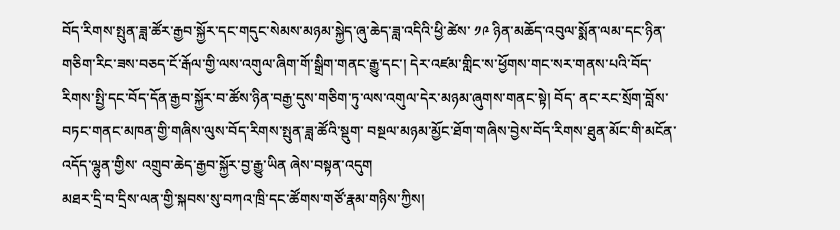བོད་རིགས་སྤུན་ཟླ་ཚོར་རྒྱབ་སྐྱོར་དང་གདུང་སེམས་མཉམ་སྐྱེད་ཞུ་ཆེད་ཟླ་འདིའི་ཕྱི་ཚེས་ ༡༩ ཉིན་མཆོད་འབུལ་སྨོན་ལམ་དང་ཉིན་གཅིག་རིང་ཟས་བཅད་ངོ་རྒོལ་གྱི་ལས་འགུལ་ཞིག་གོ་སྒྲིག་གནང་རྒྱུ་དང་། དེར་འཛམ་གླིང་ས་ཕྱོགས་གང་སར་གནས་པའི་བོད་རིགས་སྤྱི་དང་བོད་དོན་རྒྱབ་སྐྱོར་བ་ཚོས་ཉིན་བརྒྱ་དུས་གཅིག་ཏུ་ལས་འགུལ་དེར་མཉམ་ཞུགས་གནང་སྟེ། བོད་ ནང་རང་སྲོག་བློས་བཏང་གནང་མཁན་གྱི་གཞིས་ལུས་བོད་རིགས་སྤུན་ཟླ་ཚོའི་སྡུག་ བསྔལ་མཉམ་མྱོང་ཐོག་གཞིས་བྱེས་བོད་རིགས་ཐུན་མོང་གི་མངོན་འདོད་ལྷུན་གྱིས་ འགྲུབ་ཆེད་རྒྱབ་སྐྱོར་བྱ་རྒྱུ་ཡིན ཞེས་བསྟན་འདུག
མཐར་དྲི་བ་དྲིས་ལན་གྱི་སྐབས་སུ་བཀའ་ཁྲི་དང་ཚོགས་གཙོ་རྣམ་གཉིས་ཀྱིས།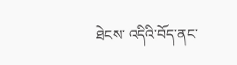ཐེངས་ འདིའི་བོད་ནང་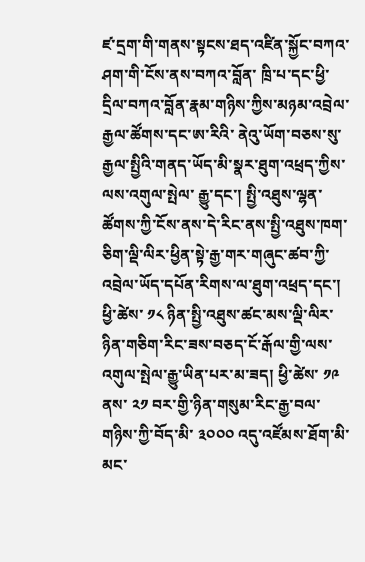ཛ་དྲག་གི་གནས་སྟངས་ཐད་འཛིན་སྐྱོང་བཀའ་ཤག་གི་ངོས་ནས་བཀའ་བློན་ ཁྲི་པ་དང་ཕྱི་དྲིལ་བཀའ་བློན་རྣམ་གཉིས་ཀྱིས་མཉམ་འབྲེལ་རྒྱལ་ཚོགས་དང་ཨ་རིའི་ ནེའུ་ཡོག་བཅས་སུ་རྒྱལ་སྤྱིའི་གནད་ཡོད་མི་སྣར་ཐུག་འཕྲད་ཀྱིས་ལས་འགུལ་སྤེལ་ རྒྱུ་དང་། སྤྱི་འཐུས་ལྷན་ཚོགས་ཀྱི་ངོས་ནས་དེ་རིང་ནས་སྤྱི་འཐུས་ཁག་ཅིག་ལྡི་ལིར་ཕྱིན་སྟེ་རྒྱ་གར་གཞུང་ཚབ་ཀྱི་འབྲེལ་ཡོད་དཔོན་རིགས་ལ་ཐུག་འཕྲད་དང་། ཕྱི་ཚེས་ ༡༨ ཉིན་སྤྱི་འཐུས་ཚང་མས་ལྡི་ལིར་ཉིན་གཅིག་རིང་ཟས་བཅད་ངོ་རྒོལ་གྱི་ལས་འགུལ་སྤེལ་རྒྱུ་ཡིན་པར་མ་ཟད། ཕྱི་ཚེས་ ༡༩ ནས་ ༢༡ བར་གྱི་ཉིན་གསུམ་རིང་རྒྱ་བལ་གཉིས་ཀྱི་བོད་མི་ ༣༠༠༠ འདུ་འཛོམས་ཐོག་མི་མང་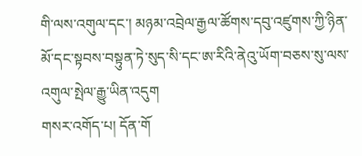གི་ལས་འགུལ་དང་། མཉམ་འབྲེལ་རྒྱལ་ཚོགས་དབུ་འཛུགས་ཀྱི་ཉིན་མོ་དང་སྟབས་བསྟུན་ཏེ་སུད་སི་དང་ཨ་རིའི་ནེའུ་ཡོག་བཅས་སུ་ལས་འགུལ་སྤེལ་རྒྱུ་ཡིན་འདུག
གསར་འགོད་པ། དོན་གོ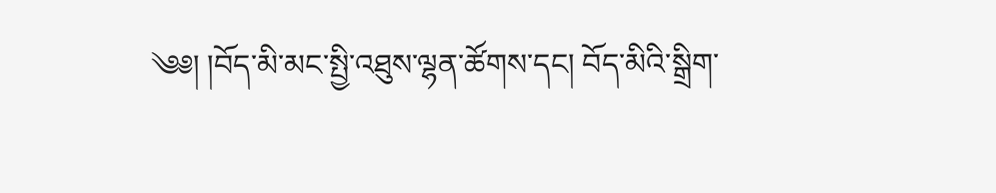༄༅། །བོད་མི་མང་སྤྱི་འཐུས་ལྷན་ཚོགས་དང། བོད་མིའི་སྒྲིག་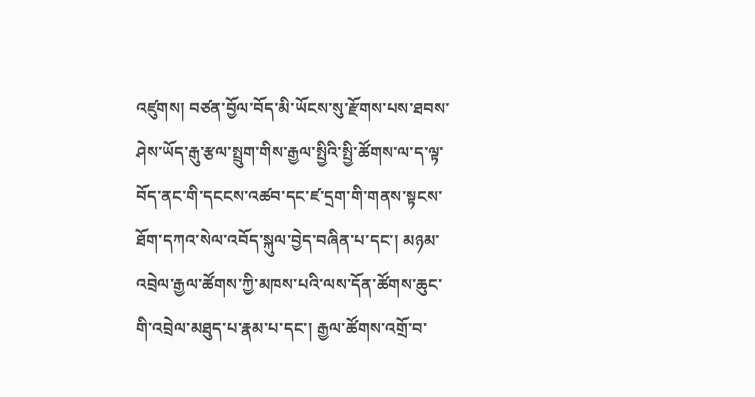འཛུགས། བཙན་བྱོལ་བོད་མི་ཡོངས་སུ་རྫོགས་པས་ཐབས་ཤེས་ཡོད་རྒུ་རྩལ་སྤྲུག་གིས་རྒྱལ་སྤྱིའི་སྤྱི་ཚོགས་ལ་ད་ལྟ་བོད་ནང་གི་དངངས་འཚབ་དང་ཛ་དྲག་གི་གནས་སྟངས་ཐོག་དཀའ་སེལ་འབོད་སྐུལ་བྱེད་བཞིན་པ་དང་། མཉམ་འབྲེལ་རྒྱལ་ཚོགས་ཀྱི་མཁས་པའི་ལས་དོན་ཚོགས་ཆུང་གི་འབྲེལ་མཐུད་པ་རྣམ་པ་དང་། རྒྱལ་ཚོགས་འགྲོ་བ་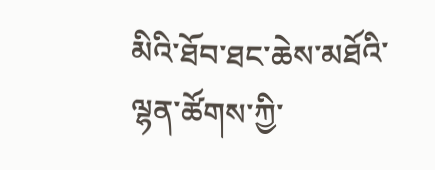མིའི་ཐོབ་ཐང་ཆེས་མཐོའི་ལྷན་ཚོགས་ཀྱི་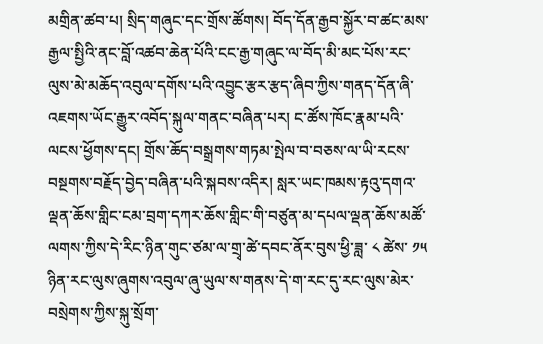མགྲིན་ཚབ་པ། སྲིད་གཞུང་དང་གྲོས་ཚོགས། བོད་དོན་རྒྱབ་སྐྱོར་བ་ཚང་མས་རྒྱལ་སྤྱིའི་ནང་བློ་འཚབ་ཆེན་པོའི་ངང་རྒྱ་གཞུང་ལ་བོད་མི་མང་པོས་རང་ལུས་མེ་མཆོད་འབུལ་དགོས་པའི་འབྱུང་རྩར་རྩད་ཞིབ་ཀྱིས་གནད་དོན་ཞི་འཇགས་ཡོང་རྒྱུར་འབོད་སྐུལ་གནང་བཞིན་པར། ང་ཚོས་ཁོང་རྣམ་པའི་ལངས་ཕྱོགས་དང། གྲོས་ཆོད་བསྒྲགས་གཏམ་སྤེལ་བ་བཅས་ལ་ཡི་རངས་བསྔགས་བརྗོད་བྱེད་བཞིན་པའི་སྐབས་འདིར། སླར་ཡང་ཁམས་རྟའུ་དགའ་ལྡན་ཆོས་གླིང་ངམ་བྲག་དཀར་ཆོས་གླིང་གི་བཙུན་མ་དཔལ་ལྡན་ཆོས་མཚོ་ལགས་ཀྱིས་དེ་རིང་ཉིན་གུང་ཙམ་ལ་གྲྭ་ཚེ་དབང་ནོར་བུས་ཕྱི་ཟླ་ ༨ ཚེས་ ༡༥ ཉིན་རང་ལུས་ཞུགས་འབུལ་ཞུ་ཡུལ་ས་གནས་དེ་ག་རང་དུ་རང་ལུས་མེར་བསྲེགས་ཀྱིས་སྐུ་སྲོག་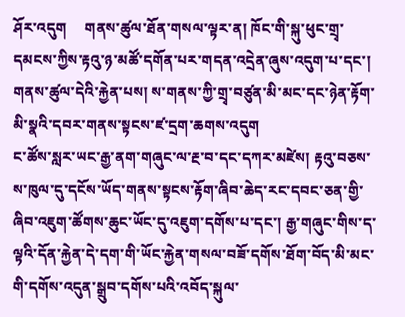ཤོར་འདུག     གནས་ཚུལ་ཐོན་གསལ་ལྟར་ན། ཁོང་གི་སྐུ་ཕུང་གྲྭ་དམངས་ཀྱིས་རྟའུ་ཉ་མཚོ་དགོན་པར་གདན་འདྲེན་ཞུས་འདུག་པ་དང་། གནས་ཚུལ་དེའི་རྐྱེན་པས། ས་གནས་ཀྱི་གྲྭ་བཙུན་མི་མང་དང་ཉེན་རྟོག་མི་སྣའི་དབར་གནས་སྟངས་ཛ་དྲག་ཆགས་འདུག
ང་ཚོས་སླར་ཡང་རྒྱ་ནག་གཞུང་ལ་རྔ་བ་དང་དཀར་མཛེས། རྟའུ་བཅས་ས་ཁུལ་དུ་དངོས་ཡོད་གནས་སྟངས་རྟོག་ཞིབ་ཆེད་རང་དབང་ཅན་གྱི་ཞིབ་འཇུག་ཚོགས་ཆུང་ཡོང་དུ་འཇུག་དགོས་པ་དང་། རྒྱ་གཞུང་གིས་ད་ལྟའི་དོན་རྐྱེན་དེ་དག་གི་ཡོང་རྐྱེན་གསལ་བཟོ་དགོས་ཐོག་བོད་མི་མང་གི་དགོས་འདུན་སྒྲུབ་དགོས་པའི་འབོད་སྐུལ་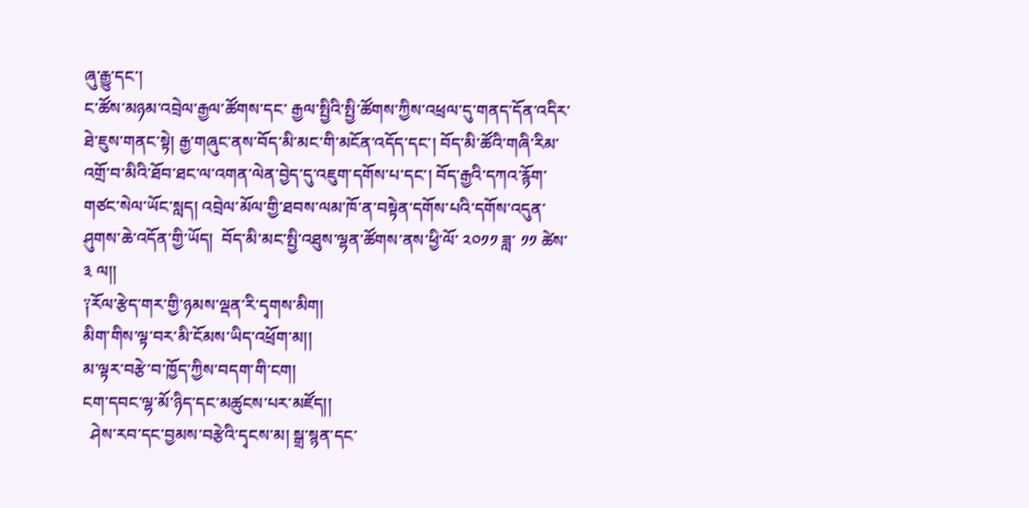ཞུ་རྒྱུ་དང་།
ང་ཚོས་མཉམ་འབྲེལ་རྒྱལ་ཚོགས་དང་ རྒྱལ་སྤྱིའི་སྤྱི་ཚོགས་ཀྱིས་འཕྲལ་དུ་གནད་དོན་འདིར་ཐེ་ཇུས་གནང་སྟེ། རྒྱ་གཞུང་ནས་བོད་མི་མང་གི་མངོན་འདོད་དང་། བོད་མི་ཚོའི་གཞི་རིམ་འགྲོ་བ་མིའི་ཐོབ་ཐང་ལ་འགན་ལེན་བྱེད་དུ་འཇུག་དགོས་པ་དང་། བོད་རྒྱའི་དཀའ་རྙོག་གཙང་སེལ་ཡོང་སླད། འབྲེལ་མོལ་གྱི་ཐབས་ལམ་ཁོ་ན་བསྟེན་དགོས་པའི་དགོས་འདུན་ཤུགས་ཆེ་འདོན་གྱི་ཡོད།  བོད་མི་མང་སྤྱི་འཐུས་ལྷན་ཚོགས་ནས་ཕྱི་ལོ་ ༢༠༡༡ ཟླ་ ༡༡ ཚེས་ ༣ ལ།།
༑རོལ་རྩེད་གར་གྱི་ཉམས་ལྡན་རི་དྭགས་མིག།
མིག་གིས་ལྟ་བར་མི་ངོམས་ཡིད་འཕྲོག་མ།།
མ་ལྟར་བརྩེ་བ་ཁྱོད་ཀྱིས་བདག་གི་ངག།
ངག་དབང་ལྷ་མོ་ཉིད་དང་མཚུངས་པར་མཛོད།།
  ཤེས་རབ་དང་བྱམས་བརྩེའི་དྭངས་མ། སྒྲ་སྙན་དང་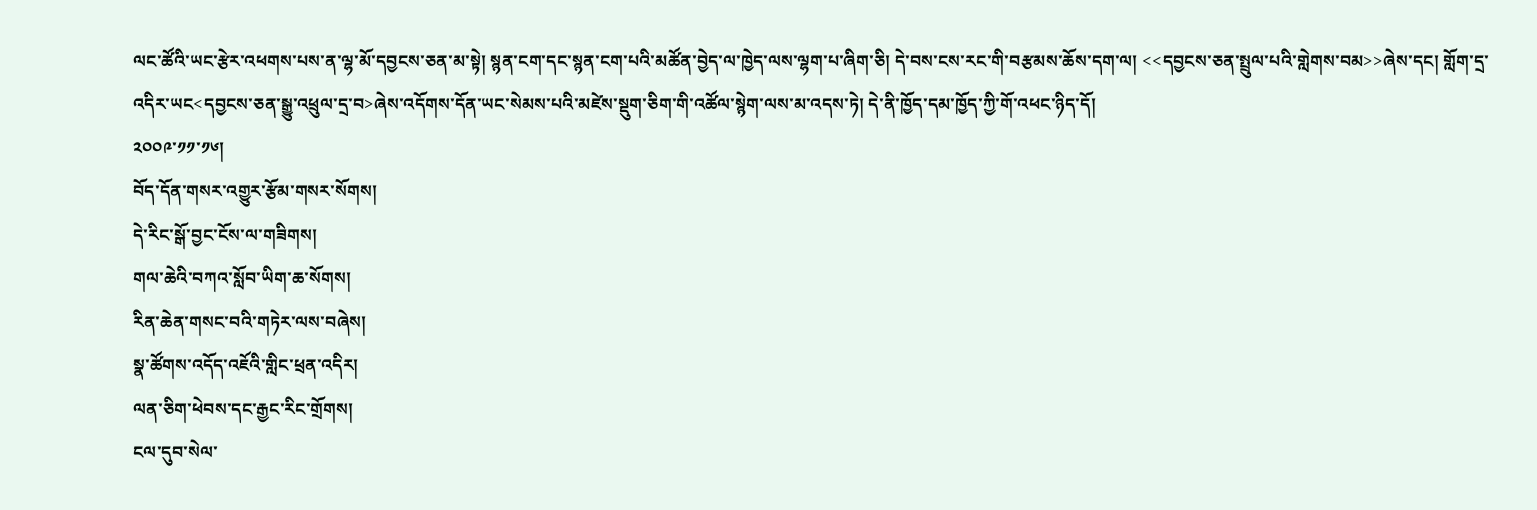ལང་ཚོའི་ཡང་རྩེར་འཕགས་པས་ན་ལྷ་མོ་དབྱངས་ཅན་མ་སྟེ། སྙན་ངག་དང་སྙན་ངག་པའི་མཚོན་བྱེད་ལ་ཁྱེད་ལས་ལྷག་པ་ཞིག་ཅི། དེ་བས་ངས་རང་གི་བརྩམས་ཆོས་དག་ལ། <<དབྱངས་ཅན་སྤྲུལ་པའི་གླེགས་བམ>>ཞེས་དང། གློག་དྲ་འདིར་ཡང<དབྱངས་ཅན་སྒྱུ་འཕྲུལ་དྲ་བ>ཞེས་འདོགས་དོན་ཡང་སེམས་པའི་མཛེས་སྡུག་ཅིག་གི་འཚོལ་སྙེག་ལས་མ་འདས་ཏེ། དེ་ནི་ཁྱོད་དམ་ཁྱོད་ཀྱི་གོ་འཕང་ཉིད་དོ།
༢༠༠༩་༡༡་༡༦།
བོད་དོན་གསར་འགྱུར་རྩོམ་གསར་སོགས།
དེ་རིང་སྒོ་བྱང་ངོས་ལ་གཟིགས།
གལ་ཆེའི་བཀའ་སློབ་ཡིག་ཆ་སོགས།
རིན་ཆེན་གསང་བའི་གཏེར་ལས་བཞེས།
སྣ་ཚོགས་འདོད་འཇོའི་གླིང་ཕྲན་འདིར།
ལན་ཅིག་ཕེབས་དང་རྒྱང་རིང་གྲོགས།
ངལ་དུབ་སེལ་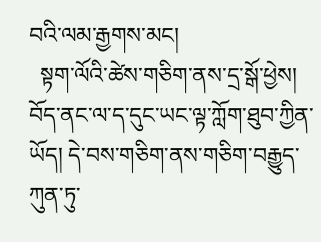བའི་ལམ་རྒྱགས་མང།
  སྟག་ལོའི་ཚེས་གཅིག་ནས་དྲ་སྒོ་ཕྱེས། བོད་ནང་ལ་ད་དུང་ཡང་ལྟ་ཀློག་ཐུབ་ཀྱིན་ཡོད། དེ་བས་གཅིག་ནས་གཅིག་བརྒྱུད་ཀུན་ཏུ་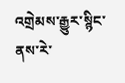འགྲེམས་རྒྱུར་སྙིང་ནས་རེ་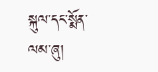སྐུལ་དང་སྨོན་ལམ་ཞུ།